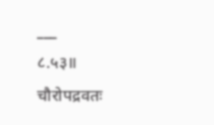___
८.५३॥
चौरोपद्रवतः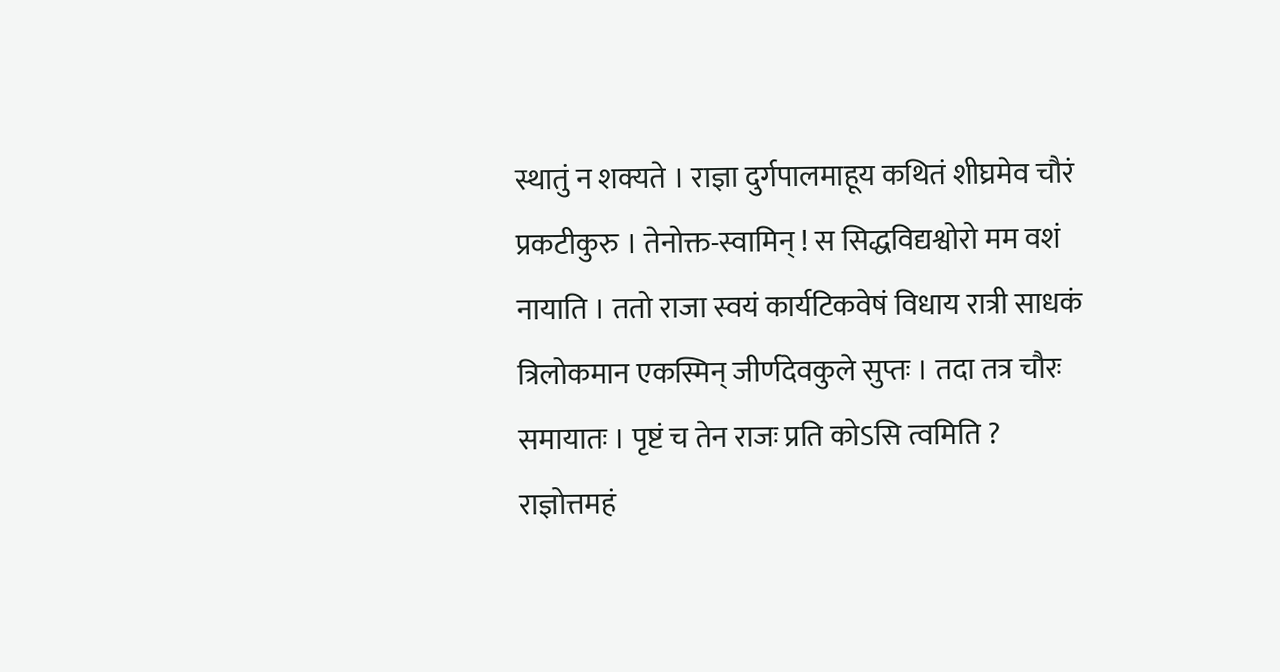स्थातुं न शक्यते । राज्ञा दुर्गपालमाहूय कथितं शीघ्रमेव चौरं प्रकटीकुरु । तेनोक्त-स्वामिन् ! स सिद्धविद्यश्वोरो मम वशं नायाति । ततो राजा स्वयं कार्यटिकवेषं विधाय रात्री साधकं त्रिलोकमान एकस्मिन् जीर्णदेवकुले सुप्तः । तदा तत्र चौरः समायातः । पृष्टं च तेन राजः प्रति कोऽसि त्वमिति ? राज्ञोत्तमहं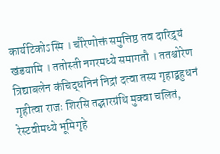कार्यटिकोऽस्मि । चौरेणोक्तं समुत्तिष्ठ तव दारिद्र्यं खंडयामि । ततोस्ती नगरमध्ये समागतौ । ततश्चोरेण त्रिद्याबलेन कंचिद्धनिनं निद्रां दत्वा तस्य गृहाद्बहुधनं गृहीत्वा राजः शिरसि तद्भारग्रंथि मुक्वा चलितं, रेस्टवीमध्ये भूमिगृहे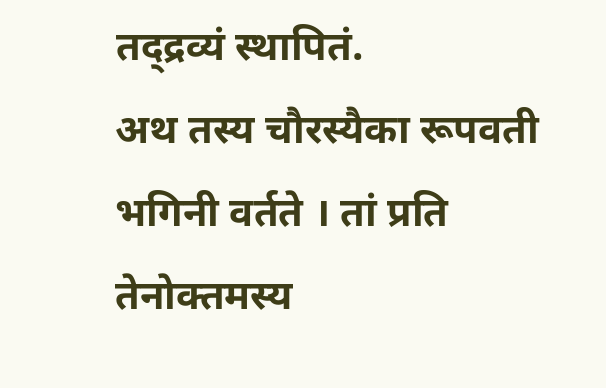तद्द्रव्यं स्थापितं.
अथ तस्य चौरस्यैका रूपवती भगिनी वर्तते । तां प्रति तेनोक्तमस्य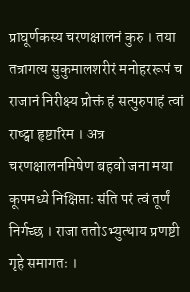प्राघूर्णकस्य चरणक्षालनं कुरु । तया तत्रागत्य सुकुमालशरीरं मनोहररूपं च राजानं निरीक्ष्य प्रोक्तं हं सत्पुरुपाहं त्वां राष्ट्वा हृष्टारिम । अत्र चरणक्षालनमिषेण बहवो जना मया कूपमध्ये निक्षिप्ताः संति परं त्वं तूर्णं निर्गच्छ । राजा ततोऽभ्युत्थाय प्रणष्टी गृहे समागतः ।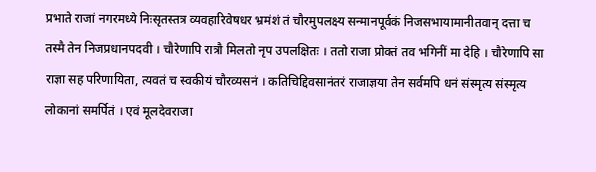प्रभाते राजां नगरमध्ये निःसृतस्तत्र व्यवहारिवेषधर भ्रमंशं तं चौरमुपलक्ष्य सन्मानपूर्वकं निजसभायामानीतवान् दत्ता च तस्मै तेन निजप्रधानपदवी । चौरेणापि रात्रौ मिलतो नृप उपलक्षितः । ततो राजा प्रोक्तं तव भगिनीं मा देहि । चौरेणापि सा राज्ञा सह परिणायिता, त्यवतं च स्वकीयं चौरव्यसनं । कतिचिद्दिवसानंतरं राजाज्ञया तेन सर्वमपि धनं संस्मृत्य संस्मृत्य लोकानां समर्पितं । एवं मूलदेवराजा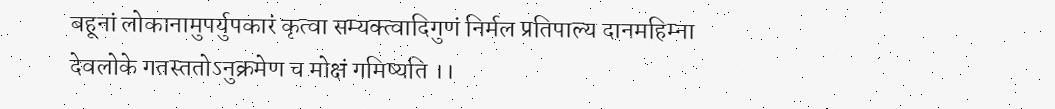बहूनां लोकानामुपर्युपकारं कृत्वा सम्यक्त्वादिगुणं निर्मल प्रतिपाल्य दानमहिम्ना देवलोके गतस्ततोऽनुक्रमेण च मोक्षं गमिष्यति ।।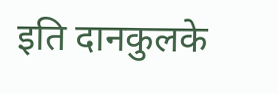इति दानकुलके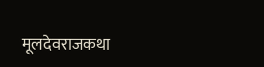मूलदेवराजकथा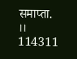समाप्ता. ।।
114311